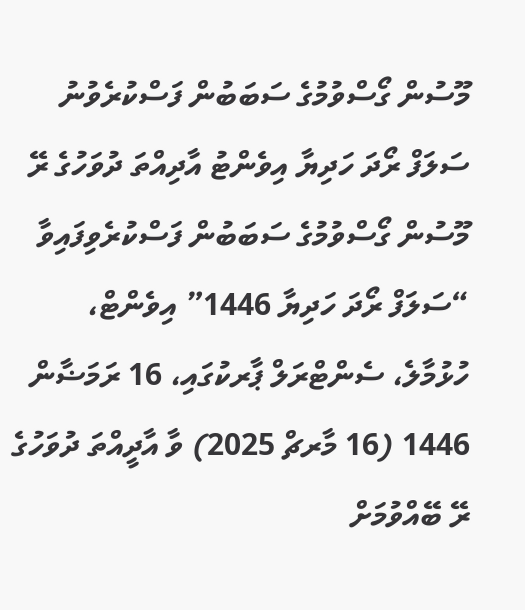މޫސުން ގޯސްވުމުގެ ސަބަބުން ފަސްކުރެވުނު ސަލަފް ރޯދަ ހަދިޔާ އިވެންޓު އާދިއްތަ ދުވަހުގެ ރޭ
މޫސުން ގޯސްވުމުގެ ސަބަބުން ފަސްކުރެވިފައިވާ “ސަލަފް ރޯދަ ހަދިޔާ 1446” އިވެންޓް، ހުޅުމާލެ، ސެންޓްރަލް ޕާރކުގައި، 16 ރަމަޟާން 1446 (16 މާރޗް 2025) ވާ އާދީއްތަ ދުވަހުގެ ރޭ ބޭއްވުމަށް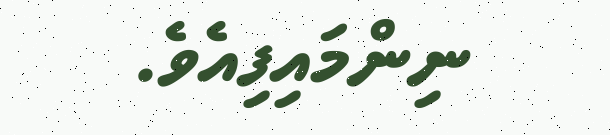ނިންމައިފިއެވެ.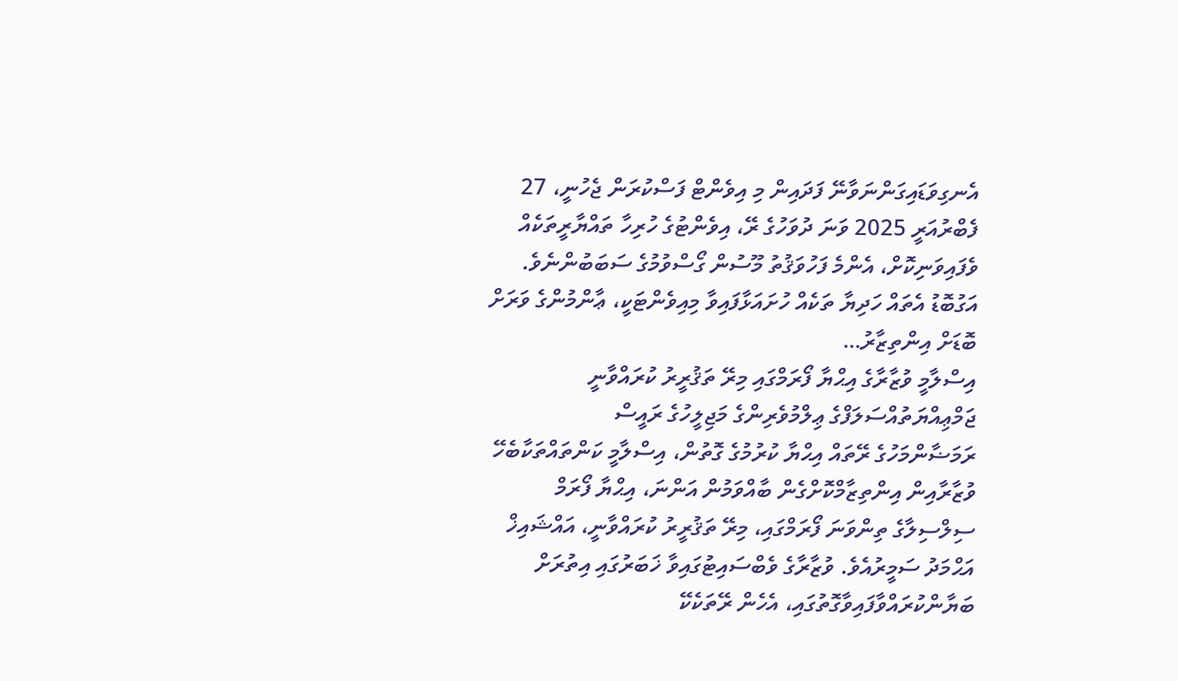އެނގިވަޑައިގަންނަވާނޭ ފަދައިން މި އިވެންޓް ފަސްކުރަން ޖެހުނީ، 27 ފެބްރުއަރީ 2025 ވަނަ ދުވަހުގެ ރޭ، އިވެންޓުގެ ހުރިހާ ތައްޔާރީތަކެއް ވެފައިވަނިކޮށް، އެންމެ ފަހުވަޤުތު މޫސުން ގޯސްވުމުގެ ސަބަބުންނެވެ. އަގުބޮޑު އެތައް ހަދިޔާ ތަކެއް ހުށައަޅާފައިވާ މިއިވެންޓަކީ، ޢާންމުންގެ ވަރަށް ބޮޑަށް އިންތިޒާރު…
އިސްލާމީ ވުޒާރާގެ އިޙްޔާ ފޯރަމްގައި މިރޭ ތަޤުރީރު ކުރައްވާނީ ޖަމްޢިއްޔަތުއްސަލަފްގެ ޢިލްމުވެރިންގެ މަޖިލީހުގެ ރައީސް
ރަމަޟާންމަހުގެ ރޭތައް އިޙްޔާ ކުރުމުގެ ގޮތުން، އިސްލާމީ ކަންތައްތަކާބެހޭ ވުޒާރާއިން އިންތިޒާމްކޮށްގެން ބާއްވަމުން އަންނަ، އިޙްޔާ ފޯރަމް ސިލްސިލާގެ ތިންވަނަ ފޯރަމްގައި، މިރޭ ތަޤުރީރު ކުރައްވާނީ، އައްޝައިޚް އަޙްމަދު ސަމީރުއެވެ. ވުޒާރާގެ ވެބްސައިޓުގައިވާ ޚަބަރުގައި އިތުރަށް ބަޔާންކުރައްވާފައިވާގޮތުގައި، އެހެން ރޭތަކެކޭ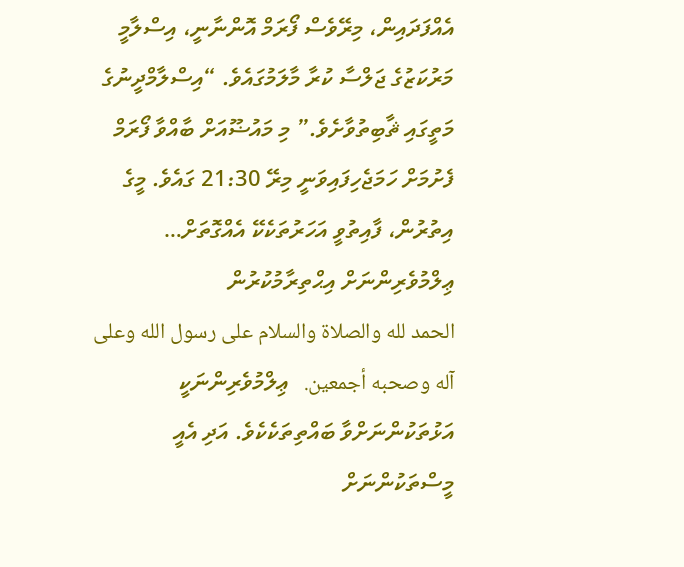އެއްފަދައިން، މިރޭވެސް ފޯރަމް އޮންނާނީ، އިސްލާމީ މަރުކަޒުގެ ޖަލްސާ ކުރާ މާލަމުގައެވެ. “އިސްލާމްދީނުގެ މަތީގައި ޘާބިތުވާށެވެ.” މި މައުޟޫއަށް ބާއްވާ ފޯރަމް ފެށުމަށް ހަމަޖެހިފައިވަނީ މިރޭ 21:30 ގައެވެ. މީގެ އިތުރުން، ފާއިތުވީ އަހަރުތަކެކޭ އެއްގޮތަށް…
ޢިލްމުވެރިންނަށް އިޙްތިރާމުކުރުން
الحمد لله والصلاة والسلام على رسول الله وعلى آله وصحبه أجمعين.   ޢިލްމުވެރިންނަކީ އަޅުތަކުންނަށްވާ ބައްތިތަކެކެވެ. އަދި އެއީ މީސްތަކުންނަށް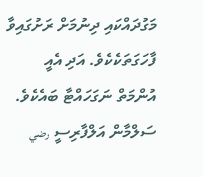މަގުދައްކައި ދިނުމަށް ރަށުގައިވާ ފާހަގަތަކެކެވެ. އަދި އެއީ އުންމަތް ނަގަހައްޓާ ބައެކެވެ. ސަލްމާން އަލްފާރިސީ رضي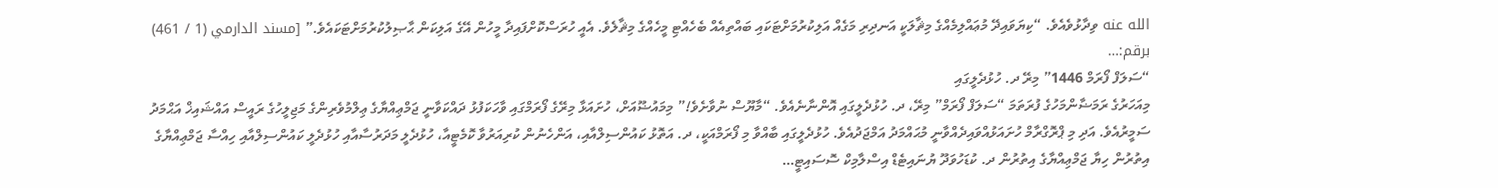الله عنه ވިދާޅުވެއެވެ. “ކިޔަވައިދޭ މުޢައްލިމެއްގެ މިޘާލަކީ އަނދިރި މަގެއް އަލިކުރުމަށްޓަކައި ބައްތިއެއް ބެހެއްޓި މީހެއްގެ މިޘާލެވެ. އެއީ ހުރަސްކޮށްފައިދާ މީހުން އޭގެ އަލިކަން ޙާޞިލުކުރުމަށްޓަކައެވެ.” [مسند الدارمي (1 / 461) برقم:…
“ސަލަފް ފޯރަމް 1446” މިރޭ ދ. ހުޅުދެލީގައި
މިއަހަރުގެ ރަމަޟާންމަހުގެ ފުރަތަމަ “ސަލަފް ފޯރަމް” މިރޭ، ދ. ހުޅުދެލީގައި އޮންނާނެއެވެ. “މާޔޫސް ނުވާށެވެ!” މިމައުޟޫއަށް، ހުށައަޅާ މިރޭގެ ފޯރަމްގައި ވާހަކަފުޅު ދައްކަވާނީ ޖަމްޢިއްޔާގެ ޢިލްމުވެރިންގެ މަޖިލީހުގެ ރައީސް އައްޝައިޚް އަޙްމަދު ސަމީރުއެވެ. އަދި މި ޕްރޮގްރާމް ހުށައަޅުއްވައިދެއްވާނީ މުޙައްމަދު އަމްޖަދުއެވެ. ހުޅުދެލީގައި ބާއްވާ މި ފޯރަމްއަކީ، ދ. އަތޮޅު ކައުންސިލްއާއި، އަންހެނުން ކުރިއަރުވާ ކޮމެޓީއާ، ހުޅުދެލީ މަދަރުސާއާއި ހުޅުދެލީ ކައުންސިލްއާއި ހިއްސާ ޖަމްޢިއްޔާގެ އިތުރުން ހިޔާ ޖަމްޢިއްޔާގެ އިތުރުން ދ. ކުޑަހުވަދޫ ޔުނައިޓެޑް އިސްލާމިކް ސޮސައިޓީ…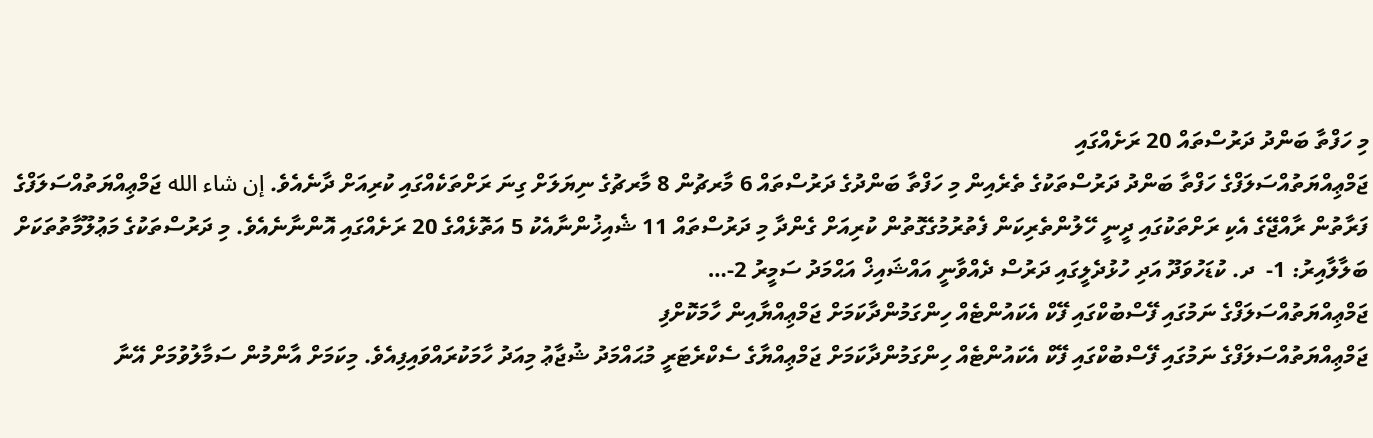މި ހަފްތާ ބަންދު ދަރުސްތައް 20 ރަށެއްގައި
ޖަމްޢިއްޔަތުއްސަލަފްގެ ހަފްތާ ބަންދު ދަރުސްތަކުގެ ތެރެއިން މި ހަފްތާ ބަންދުގެ ދަރުސްތައް 6 މާރޗުން 8 މާރޗުގެ ނިޔަލަށް ގިނަ ރަށްތަކެއްގައި ކުރިއަށް ދާނެއެވެ. إن شاء الله ޖަމްޢިއްޔަތުއްސަލަފްގެ ފަރާތުން ރާއްޖޭގެ އެކި ރަށްތަކުގައި ދީނީ ހޭލުންތެރިކަން ފެތުރުމުގެގޮތުން ކުރިއަށް ގެންދާ މި ދަރުސްތައް 11 ޝެއިޚުންނާއެކު 5 އަތޮޅެއްގެ 20 ރަށެއްގައި އޮންނާނެއެވެ. މި ދަރުސްތަކުގެ މަޢުލޫމާތުތަކަށް ބަލާލާއިރު: 1-  ދ. ކުޑަހުވަދޫ އަދި ހުޅުދެލީގައި ދަރުސް ދެއްވާނީ އައްޝައިޚް އަޙްމަދު ސަމީރު 2-…
ޖަމްޢިއްޔަތުއްސަލަފްގެ ނަމުގައި ފޭސްބުކްގައި ފޭކް އެކައުންޓެއް ހިންގަމުންދާކަމަށް ޖަމްޢިއްޔާއިން ހާމަކޮށްފި
ޖަމްޢިއްޔަތުއްސަލަފްގެ ނަމުގައި ފޭސްބުކްގައި ފޭކް އެކައުންޓެއް ހިންގަމުންދާކަމަށް ޖަމްޢިއްޔާގެ ސެކްރެޓަރީ މުޙައްމަދު ޝުޖާޢު މިއަދު ހާމަކުރައްވައިފިއެވެ. މިކަމަށް އާންމުން ސަމާލުވުމަށް އޭނާ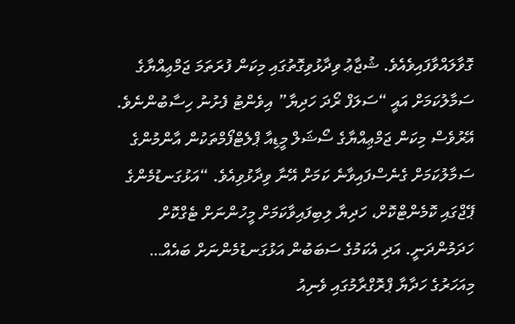ގޮވާލައްވާފައިވެއެވެ. ޝުޖާޢު ވިދާޅުވިގޮތުގައި މިކަން ފުރަތަމަ ޖަމްޢިއްޔާގެ ސަމާލުކަމަށް އައީ “ސަލަފް ރޯދަ ހަދިޔާ” އިވެންޓު ފެށުނު ހިސާބުންނެވެ. އޭރުވެސް މިކަން ޖަމްޢިއްޔާގެ ސޯޝަލް މީޑިއާ ޕްލެޓްފޯމްތަކުން އާންމުންގެ ސަމާލުކަމަށް ގެނެސްފައިވާނެ ކަމަށް އޭނާ ވިދާޅުވިއެވެ. “އަޅުގަނޑުމެންގެ ޕޭޖްގައި ކޮމެންޓްކޮށް، ހަދިޔާ ލިބިފައިވާކަމަށް މީހުންނަށް ޓެގްކޮށް ހަދަމުންދަނީ. އަދި އެކަމުގެ ސަބަބުން އަޅުގަނޑުމެންނަށް ބައެއް…
މިއަހަރުގެ ހަދާޔާ ޕްރޮގްރާމުގައި ވެނިއު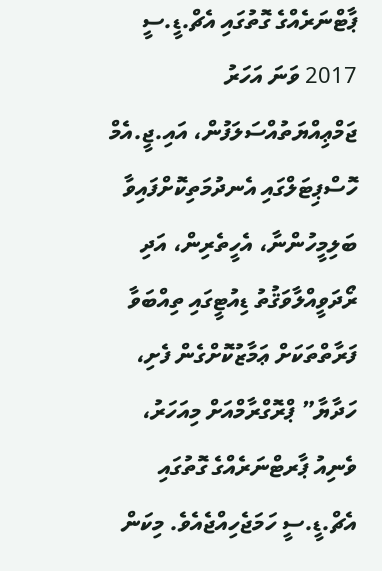ޕާޓްނަރެއްގެ ގޮތުގައި އެޗް.ޑީ.ސީ
2017 ވަނަ އަހަރު ޖަމްޢިއްޔަތުއްސަލަފުން، އައި.ޖީ.އެމް ހޮސްޕިޓަލްގައި އެނދުމަތިކޮށްފައިވާ ބަލިމީހުންނާ، އެހީތެރިން، އަދި ރޯދަވީއްލާވަޤުތު ޑިއުޓީގައި ތިއްބަވާ ފަރާތްތަކަށް ޢަމާޒުކޮށްގެން ފެށި، ހަދާޔާ” ޕްރޮގްރާމްއަށް މިއަހަރު، ވެނިއު ޕާރޓްނަރެއްގެ ގޮތުގައި އެޗް.ޑީ.ސީ ހަމަޖެހިއްޖެއެވެ. މިކަން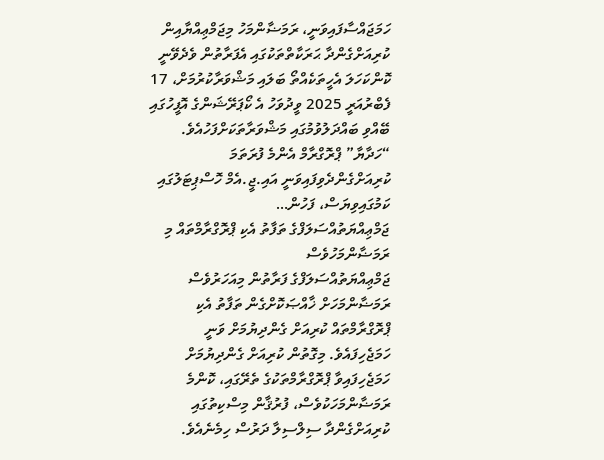ހަމަޖައްސާފައިވަނީ، ރަމަޟާންމަހު މިޖަމްޢިއްޔާއިން ކުރިއަށްގެންދާ ޙަރަކާތްތަކުގައި އެފަރާތުން ވެދެވޭނީ ކޮންކަހަލަ އެހީތަކެއްތޯ ބަލައި މަޝްވަރާކުރުމަށް، 17 ފެބްރުއަރީ 2025 ވީދުވަހު އެ ކޯޕަރޭޝަންގެ އޮފީހުގައި ބޭއްވި ބައްދަލުވުމުގައި މަޝްވަރާތަކަށްފަހުއެވެ. “ހަދާޔާ” ޕްރޮގްރާމް އެންމެ ފުރަތަމަ ކުރިއަށްގެންދެވިފައިވަނީ އައި.ޖީ.އެމް ހޮސްޕިޓަލުގައި ކަމުގައިވިޔަސް، ފަހުން…
ޖަމްޢިއްޔަތުއްސަލަފްގެ ތަފާތު އެކި ޕްރޮގްރާމްތައް މި ރަމަޟާންމަހުވެސް
ޖަމްޢިއްޔަތުއްސަލަފްގެ ފަރާތުން މިއަހަރުވެސް ރަމަޟާންމަހަށް ޚާއްޞަކޮށްގެން ތަފާތު އެކި ޕްރޮގްރާމްތައް ކުރިއަށް ގެންދިޔުމަށް ވަނީ ހަމަޖެހިފައެވެ. މިގޮތުން ކުރިއަށް ގެންދިޔުމަށް ހަމަޖެހިފައިވާ ޕްރޮގްރާމްތަކުގެ ތެރޭގައި، ކޮންމެ ރަމަޟާންމަހަކުވެސް، ފުރުޤާން މިސްކިތުގައި ކުރިއަށްގެންދާ ސިލްސިލާ ދަރުސް ހިމެނެއެވެ.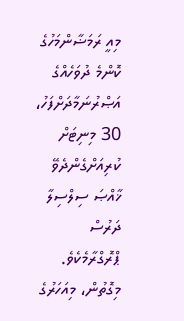މިއީ ރަމަޟާންމަހުގެ ކޮންމެ ދުވަހެއްގެ އަޞްރުނަމާދަށްފަހު، 30 މިނިޓަށް ކުރިއަށްގެންދެވޭ ޚާއްޞަ ސިލްސިލާ ދަރުސް ޕްރޮގްރާމެކެވެ. މިގޮތުން، މިއަހަރުގެ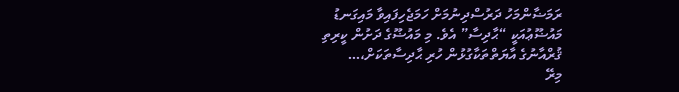ރަމަޟާންމަހު ދަރުސްދިނުމަށް ހަމަޖެހިފައިވާ މައިގަނޑު މައުޟޫޢުއަކީ “ޙާދިސާ” އެވެ. މި މައުޟޫގެ ދަށުން ކީރިތި ޤުރްއާނުގެ އާޔަތްތަކާގުޅުން ހުރި ޙާދިސާތަކަށް،…
މިރޭ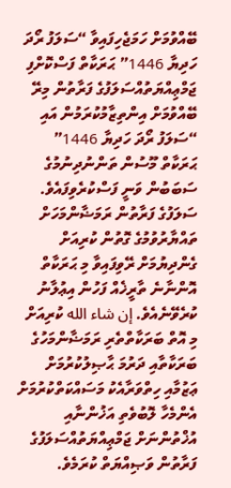ބޭއްވުމަށް ހަމަޖެހިފައިވާ “ސަލަފު ރޯދަ ހަދިޔާ 1446” ޙަރަކާތް ފަސްކޮށްފި
ޖަމްޢިއްޔަތުއްސަލަފުގެ ފަރާތުން މިރޭ ބޭއްވުމަށް އިންތިޒާމުކުރަމުން އައި “ސަލަފު ރޯދަ ހަދިޔާ 1446” ޙަރަކާތް މޫސުން ތަންނުދިނުމުގެ ސަބަބުން ވަނީ ފަސްކުރެވިފައެވެ. ސަލަފުގެ ފަރާތުން ރަމަޟާންމަހަށް ތައްޔާރުވުމުގެ ގޮތުން ކުރިއަށް ގެންދިޔުމަށް ރޭވިފައިވާ މި ޙަރަކާތް އޮންނާނެ ތާރީޚެއް ފަހުން އިޢުލާނު ކުރެވޭނެއެވެ. إن شاء الله ކުރިއަށް މި އޮތް ބަރަކާތްތެރި ރަމަޟާންމަހުގެ ބަރަކާތާއި ދަރުމަ ޙާޞިލުކުރުމަށް ޢަޒުމާއި ހިތްވަރާއެކު މަސައްކަތްކުރުމަށް އެންމެހާ ލޮބުވެތި އަޚުންނާއި އުޚްތުންނަށް ޖަމްޢިއްޔަތުއްސަލަފުގެ ފަރާތުން ވަޞިއްޔަތް ކުރަމެވެ.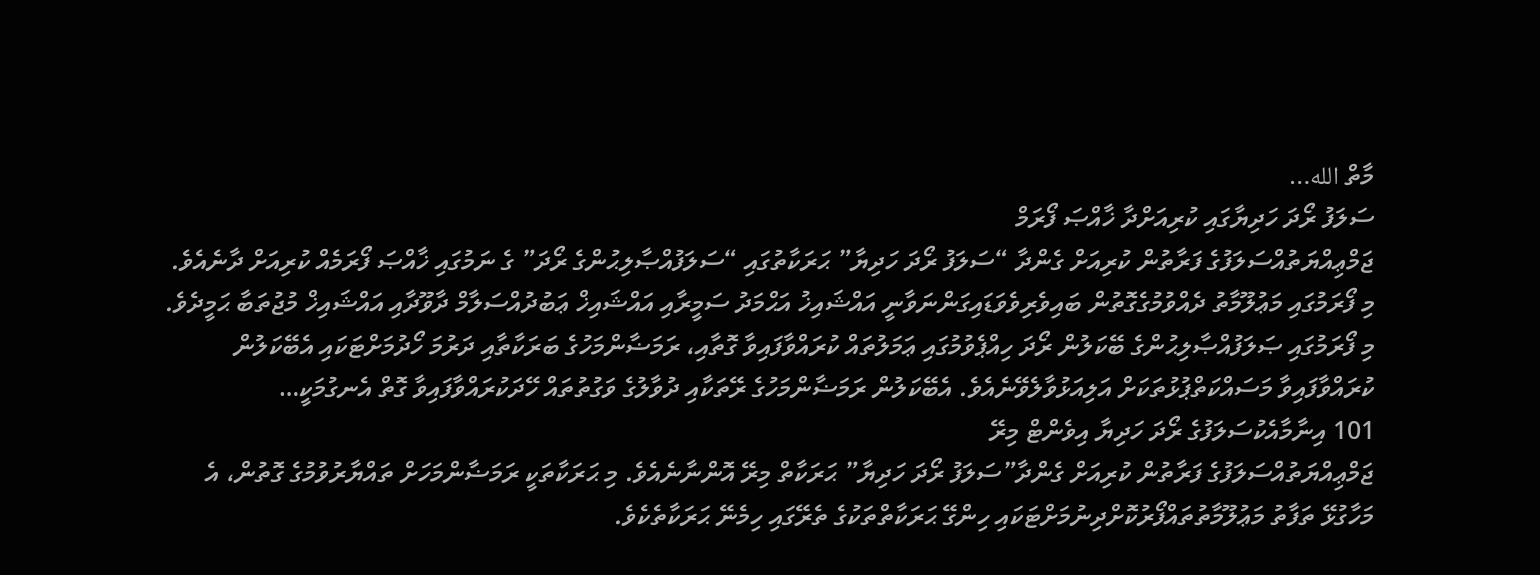މާތް الله…
ސަލަފު ރޯދަ ހަދިޔާގައި ކުރިއަށްދާ ޚާއްޞަ ފޯރަމް
ޖަމްޢިއްޔަތުއްސަލަފުގެ ފަރާތުން ކުރިއަށް ގެންދާ “ސަލަފު ރޯދަ ހަދިޔާ” ޙަރަކާތުގައި “ސަލަފުއްޞާލިޙުންގެ ރޯދަ” ގެ ނަމުގައި ޚާއްޞަ ފޯރަމެއް ކުރިއަށް ދާނެއެވެ. މި ފޯރަމުގައި މަޢުލޫމާތު ދެއްވުމުގެގޮތުން ބައިވެރިވެވަޑައިގަންނަވާނީ އައްޝައިޚު އަޙްމަދު ސަމީރާއި އައްޝައިޚް ޢަބުދުއްސަލާމް ދާވޫދާއި އައްޝައިޚް މުޖުތަބާ ޙަމީދެވެ. މި ފޯރަމުގައި ޞަލަފުއްޞާލިޙުންގެ ބޭކަލުން ރޯދަ ހިއްޕެވުމުގައި ޢަމަލުތައް ކުރައްވާފައިވާ ގޮތާއި، ރަމަޟާންމަހުގެ ބަރަކާތާއި ދަރުމަ ހޯދުމަށްޓަކައި އެބޭކަލުން ކުރައްވާފައިވާ މަސައްކަތްޕުޅުތަކަށް އަލިއަޅުވާލެވޭނެއެވެ. އެބޭކަލުން ރަމަޟާންމަހުގެ ރޭތަކާއި ދުވާލުގެ ވަގުތުތައް ހޭދަކުރައްވާފައިވާ ގޮތް އެނގުމަކީ…
101 އިނާމާއެކުސަލަފުގެ ރޯދަ ހަދިޔާ އިވެންޓް މިރޭ
ޖަމްޢިއްޔަތުއްސަލަފުގެ ފަރާތުން ކުރިއަށް ގެންދާ”ސަލަފު ރޯދަ ހަދިޔާ” ޙަރަކާތް މިރޭ އޮންނާނެއެވެ. މި ޙަރަކާތަކީ ރަމަޟާންމަހަށް ތައްޔާރުވުމުގެ ގޮތުން، އެ މަހާގުޅޭ ތަފާތު މަޢުލޫމާތުތައްފޯރުކޮށްދިނުމަށްޓަކައި ހިންގޭ ޙަރަކާތްތަކުގެ ތެރޭގައި ހިމެނޭ ޙަރަކާތެކެވެ.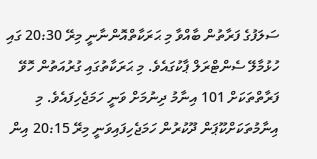ސަލަފުގެ ފަރާތުން ބާއްވާ މި ޙަރަކާތްއޮންނާނީ މިރޭ 20:30 ގައި ހުޅުމާލޭ ސެންޓްރަލް ޕާކުގައެވެ. މި ޙަރަކާތުގައި ގުރުއަތުން ހޮވޭ ފަރާތްތަކަށް 101 އިނާމު ދިނުމަށް ވަނީ ހަމަޖެހިފައެވެ. މި އިނާމުތަކަށްކޫޕަން ދޫކުރުން ހަމަޖެހިފައިވަނީ މިރޭ 20:15 އިން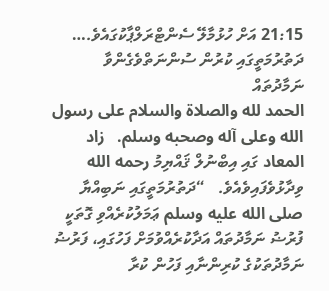21:15 އަށް ހުޅުމާލޭ ސެންޓްރަލްޕާކުގައެވެ.…
ދަތުރުމަތީގައި ކުރުން ސުންނަތްވެގެންވާ ނަމާދުތައް
الحمد لله والصلاة والسلام على رسول الله وعلى آله وصحبه وسلم.   زاد المعاد ގައި އިބްނުލް ޤައްޔިމު رحمه الله ވިދާޅުވެފައިވެއެވެ.   “ދަތުރުމަތީގައި ނަބިއްޔާ صلى الله عليه وسلم ޢަމަލުކުރެއްވި ގޮތަކީ ފުރުޟު ނަމާދުތައް އަދާކުރެއްވުމަށް ފަހުގައި، ފަރުޟު ނަމާދުތަކުގެ ކުރިންނާއި ފަހުން ކުރާ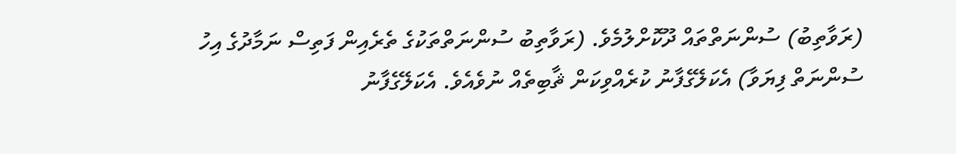(ރަވާތިބު) ސުންނަތްތައް ދޫކޮށްލުމެވެ. (ރަވާތިބު ސުންނަތްތަކުގެ ތެރެއިން ފަތިސް ނަމާދުގެ އިހު ސުންނަތް ފިޔަވާ) އެކަލޭގެފާނު ކުރެއްވިކަން ޘާބިތެއް ނުވެއެވެ. އެކަލޭގެފާނު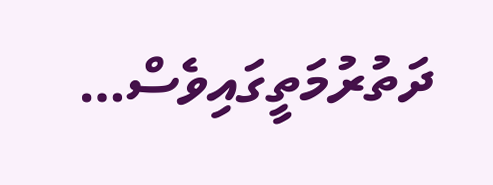ދަތުރުމަތީގައިވެސް…